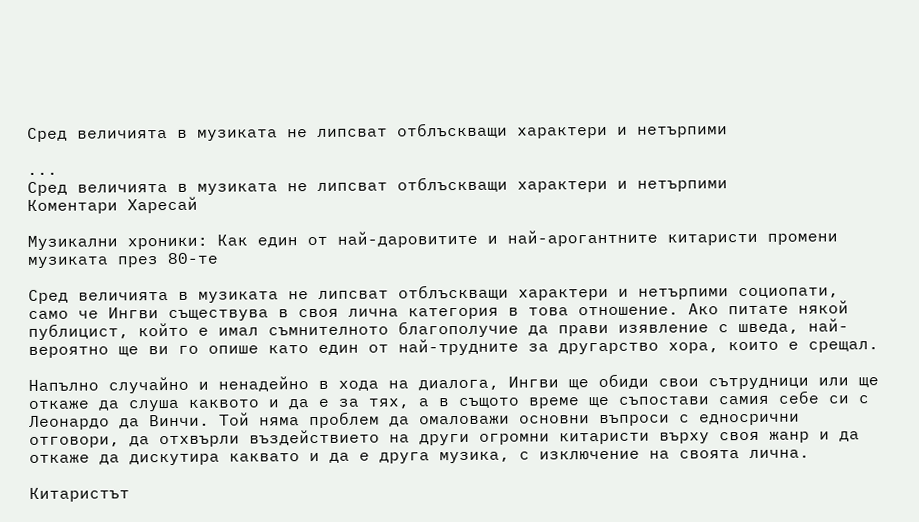Сред величията в музиката не липсват отблъскващи характери и нетърпими

...
Сред величията в музиката не липсват отблъскващи характери и нетърпими
Коментари Харесай

Музикални хроники: Как един от най-даровитите и най-арогантните китаристи промени музиката през 80-те

Сред величията в музиката не липсват отблъскващи характери и нетърпими социопати, само че Ингви съществува в своя лична категория в това отношение. Ако питате някой публицист, който е имал съмнителното благополучие да прави изявление с шведа, най-вероятно ще ви го опише като един от най-трудните за другарство хора, които е срещал.

Напълно случайно и ненадейно в хода на диалога, Ингви ще обиди свои сътрудници или ще откаже да слуша каквото и да е за тях, а в същото време ще съпостави самия себе си с Леонардо да Винчи. Той няма проблем да омаловажи основни въпроси с едносрични отговори, да отхвърли въздействието на други огромни китаристи върху своя жанр и да откаже да дискутира каквато и да е друга музика, с изключение на своята лична.

Китаристът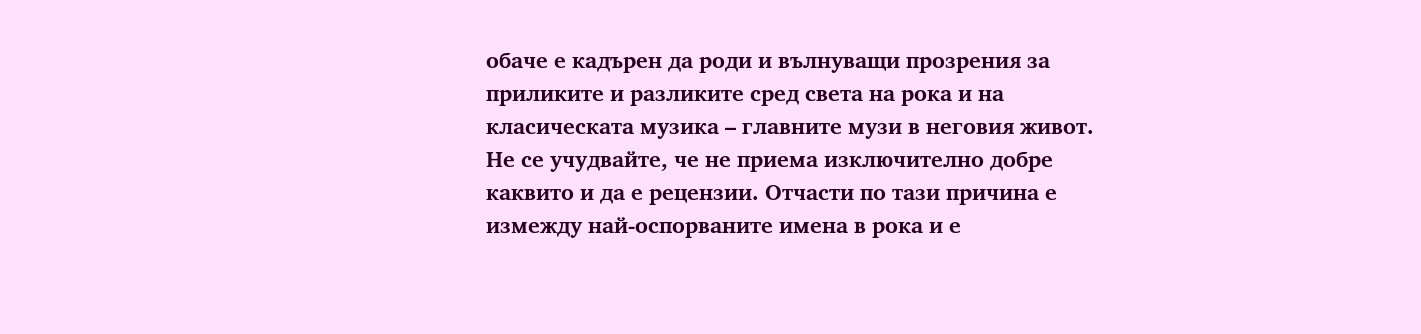обаче е кадърен да роди и вълнуващи прозрения за приликите и разликите сред света на рока и на класическата музика – главните музи в неговия живот. Не се учудвайте, че не приема изключително добре каквито и да е рецензии. Отчасти по тази причина е измежду най-оспорваните имена в рока и е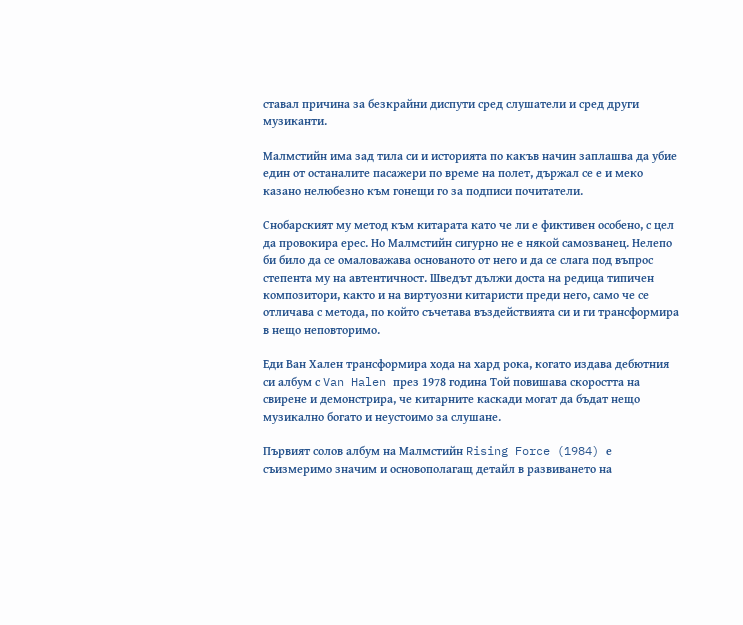ставал причина за безкрайни диспути сред слушатели и сред други музиканти.

Малмстийн има зад тила си и историята по какъв начин заплашва да убие един от останалите пасажери по време на полет, държал се е и меко казано нелюбезно към гонещи го за подписи почитатели.

Снобарският му метод към китарата като че ли е фиктивен особено, с цел да провокира ерес. Но Малмстийн сигурно не е някой самозванец. Нелепо би било да се омаловажава основаното от него и да се слага под въпрос степента му на автентичност. Шведът дължи доста на редица типичен композитори, както и на виртуозни китаристи преди него, само че се отличава с метода, по който съчетава въздействията си и ги трансформира в нещо неповторимо.

Еди Ван Хален трансформира хода на хард рока, когато издава дебютния си албум с Van Halen през 1978 година Той повишава скоростта на свирене и демонстрира, че китарните каскади могат да бъдат нещо музикално богато и неустоимо за слушане.

Първият солов албум на Малмстийн Rising Force (1984) е съизмеримо значим и основополагащ детайл в развиването на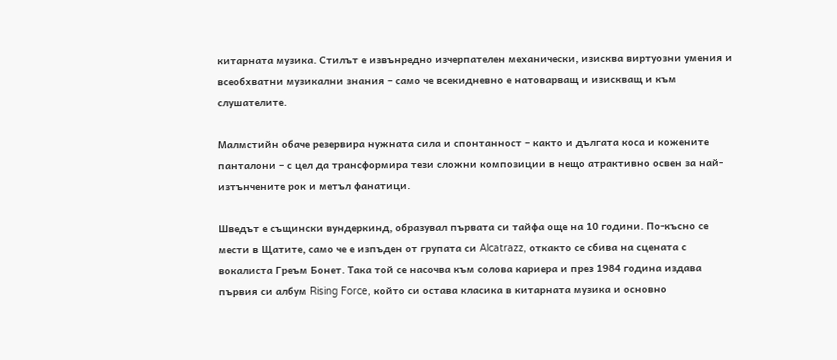китарната музика. Стилът е извънредно изчерпателен механически, изисква виртуозни умения и всеобхватни музикални знания – само че всекидневно е натоварващ и изискващ и към слушателите.

Малмстийн обаче резервира нужната сила и спонтанност – както и дългата коса и кожените панталони – с цел да трансформира тези сложни композиции в нещо атрактивно освен за най-изтънчените рок и метъл фанатици.

Шведът е същински вундеркинд, образувал първата си тайфа още на 10 години. По-късно се мести в Щатите, само че е изпъден от групата си Alcatrazz, откакто се сбива на сцената с вокалиста Греъм Бонет. Така той се насочва към солова кариера и през 1984 година издава първия си албум Rising Force, който си остава класика в китарната музика и основно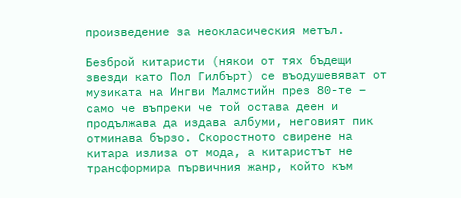произведение за неокласическия метъл.

Безброй китаристи (някои от тях бъдещи звезди като Пол Гилбърт) се въодушевяват от музиката на Ингви Малмстийн през 80-те – само че въпреки че той остава деен и продължава да издава албуми, неговият пик отминава бързо. Скоростното свирене на китара излиза от мода, а китаристът не трансформира първичния жанр, който към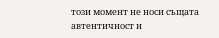този момент не носи същата автентичност и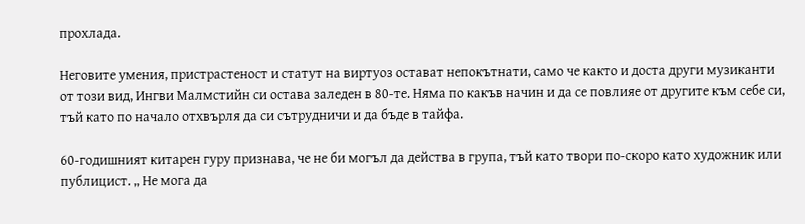прохлада.

Неговите умения, пристрастеност и статут на виртуоз остават непокътнати, само че както и доста други музиканти от този вид, Ингви Малмстийн си остава заледен в 80-те. Няма по какъв начин и да се повлияе от другите към себе си, тъй като по начало отхвърля да си сътрудничи и да бъде в тайфа.

60-годишният китарен гуру признава, че не би могъл да действа в група, тъй като твори по-скоро като художник или публицист. „ Не мога да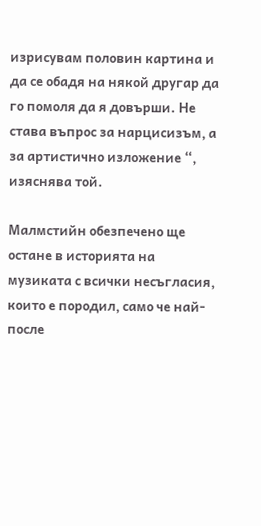изрисувам половин картина и да се обадя на някой другар да го помоля да я довърши. Не става въпрос за нарцисизъм, а за артистично изложение “, изяснява той.

Малмстийн обезпечено ще остане в историята на музиката с всички несъгласия, които е породил, само че най-после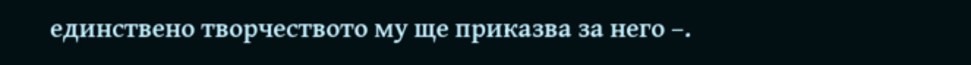единствено творчеството му ще приказва за него –.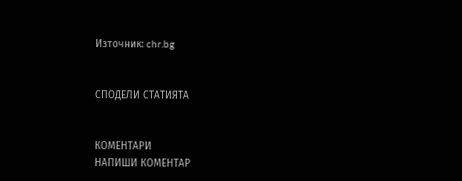Източник: chr.bg


СПОДЕЛИ СТАТИЯТА


КОМЕНТАРИ
НАПИШИ КОМЕНТАР